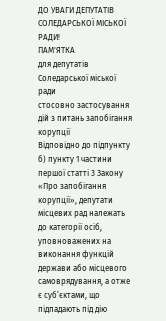ДО УВАГИ ДЕПУТАТІВ СОЛЕДАРСЬКОЇ МІСЬКОЇ РАДИ!
ПАМ'ЯТКА
для депутатів Соледарської міської ради
стосовно застосування дій з питань запобігання корупції
Відповідно до підпункту б) пункту 1 частини першої статті 3 Закону «Про запобігання корупції», депутати місцевих рад належать до категорії осіб, уповноважених на виконання функцій держави або місцевого самоврядування, а отже є суб’єктами, що підпадають під дію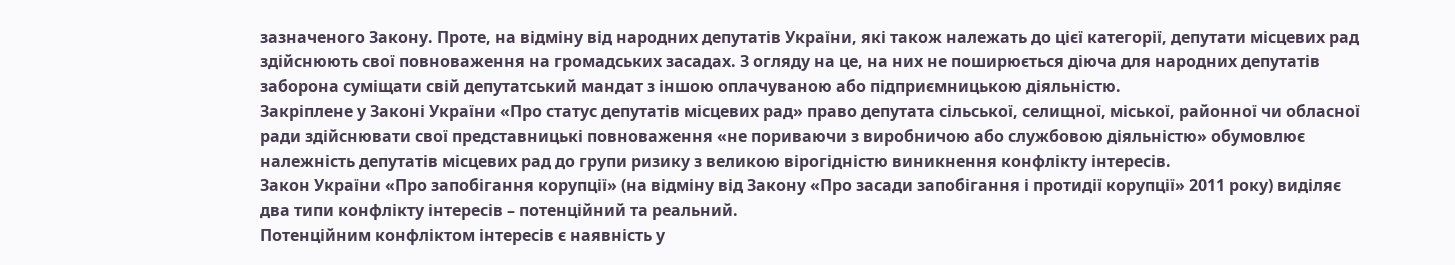зазначеного Закону. Проте, на відміну від народних депутатів України, які також належать до цієї категорії, депутати місцевих рад здійснюють свої повноваження на громадських засадах. З огляду на це, на них не поширюється діюча для народних депутатів заборона суміщати свій депутатський мандат з іншою оплачуваною або підприємницькою діяльністю.
Закріплене у Законі України «Про статус депутатів місцевих рад» право депутата сільської, селищної, міської, районної чи обласної ради здійснювати свої представницькі повноваження «не пориваючи з виробничою або службовою діяльністю» обумовлює належність депутатів місцевих рад до групи ризику з великою вірогідністю виникнення конфлікту інтересів.
Закон України «Про запобігання корупції» (на відміну від Закону «Про засади запобігання і протидії корупції» 2011 року) виділяє два типи конфлікту інтересів – потенційний та реальний.
Потенційним конфліктом інтересів є наявність у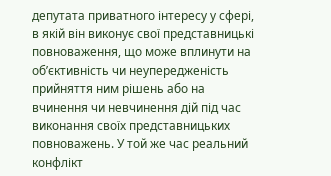депутата приватного інтересу у сфері, в якій він виконує свої представницькі повноваження, що може вплинути на об’єктивність чи неупередженість прийняття ним рішень або на вчинення чи невчинення дій під час виконання своїх представницьких повноважень. У той же час реальний конфлікт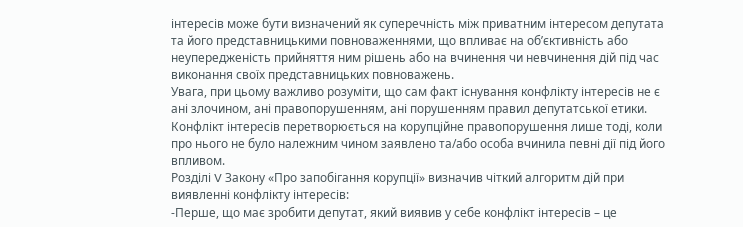інтересів може бути визначений як суперечність між приватним інтересом депутата та його представницькими повноваженнями, що впливає на об’єктивність або неупередженість прийняття ним рішень або на вчинення чи невчинення дій під час виконання своїх представницьких повноважень.
Увага, при цьому важливо розуміти, що сам факт існування конфлікту інтересів не є ані злочином, ані правопорушенням, ані порушенням правил депутатської етики. Конфлікт інтересів перетворюється на корупційне правопорушення лише тоді, коли про нього не було належним чином заявлено та/або особа вчинила певні дії під його впливом.
Розділі V Закону «Про запобігання корупції» визначив чіткий алгоритм дій при виявленні конфлікту інтересів:
-Перше, що має зробити депутат, який виявив у себе конфлікт інтересів – це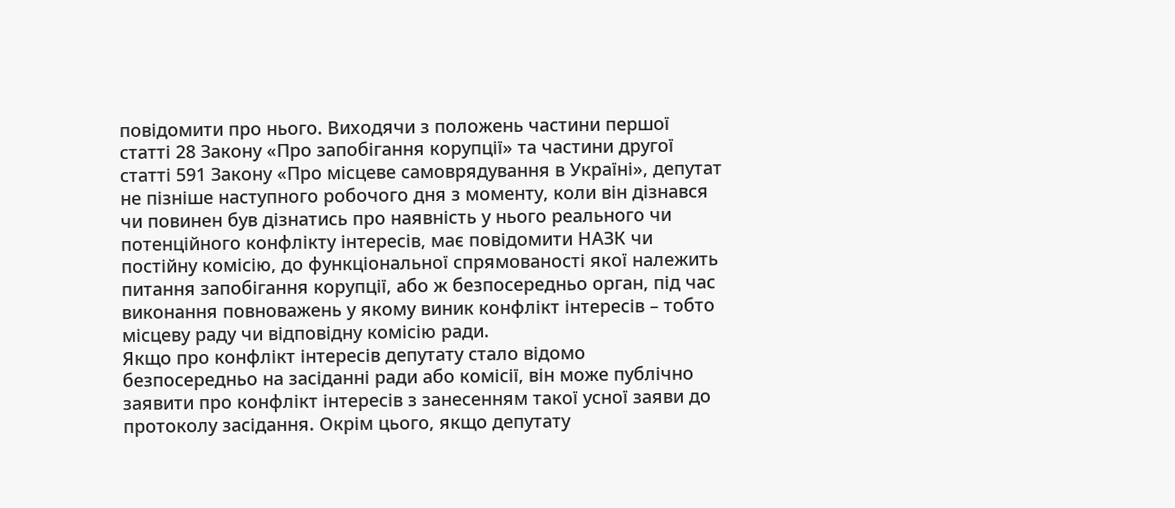повідомити про нього. Виходячи з положень частини першої статті 28 Закону «Про запобігання корупції» та частини другої статті 591 Закону «Про місцеве самоврядування в Україні», депутат не пізніше наступного робочого дня з моменту, коли він дізнався чи повинен був дізнатись про наявність у нього реального чи потенційного конфлікту інтересів, має повідомити НАЗК чи постійну комісію, до функціональної спрямованості якої належить питання запобігання корупції, або ж безпосередньо орган, під час виконання повноважень у якому виник конфлікт інтересів – тобто місцеву раду чи відповідну комісію ради.
Якщо про конфлікт інтересів депутату стало відомо безпосередньо на засіданні ради або комісії, він може публічно заявити про конфлікт інтересів з занесенням такої усної заяви до протоколу засідання. Окрім цього, якщо депутату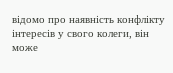відомо про наявність конфлікту інтересів у свого колеги, він може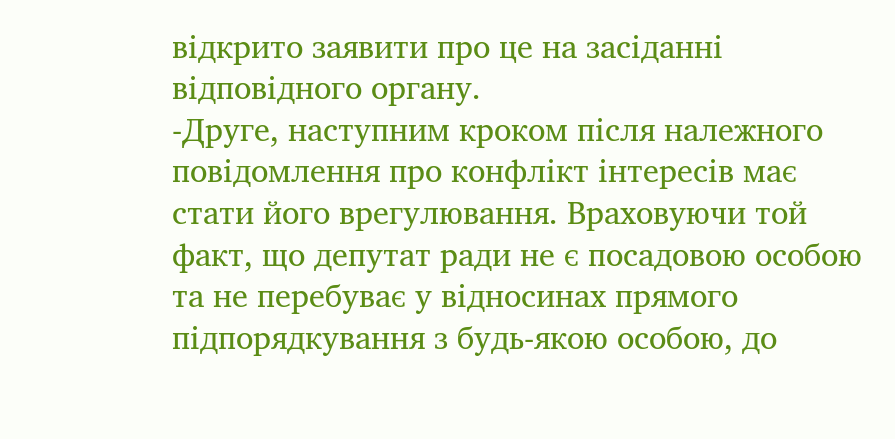відкрито заявити про це на засіданні відповідного органу.
-Друге, наступним кроком після належного повідомлення про конфлікт інтересів має стати його врегулювання. Враховуючи той факт, що депутат ради не є посадовою особою та не перебуває у відносинах прямого підпорядкування з будь-якою особою, до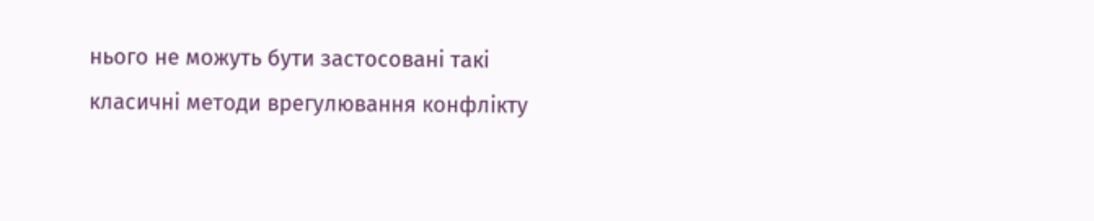нього не можуть бути застосовані такі класичні методи врегулювання конфлікту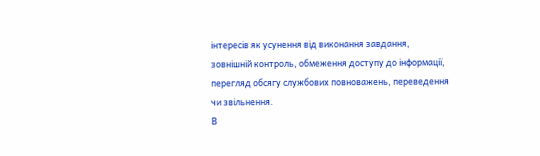інтересів як усунення від виконання завдання, зовнішній контроль, обмеження доступу до інформації, перегляд обсягу службових повноважень, переведення чи звільнення.
В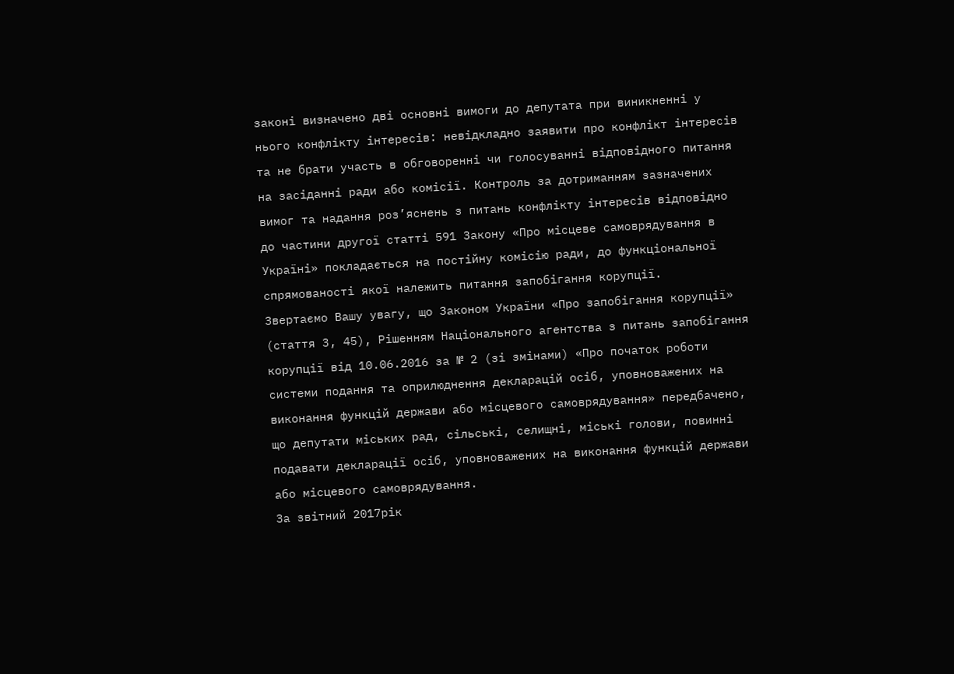законі визначено дві основні вимоги до депутата при виникненні у нього конфлікту інтересів: невідкладно заявити про конфлікт інтересів та не брати участь в обговоренні чи голосуванні відповідного питання на засіданні ради або комісії. Контроль за дотриманням зазначених вимог та надання роз’яснень з питань конфлікту інтересів відповідно до частини другої статті 591 Закону «Про місцеве самоврядування в Україні» покладається на постійну комісію ради, до функціональної спрямованості якої належить питання запобігання корупції.
Звертаємо Вашу увагу, що Законом України «Про запобігання корупції» (стаття 3, 45), Рішенням Національного агентства з питань запобігання корупції від 10.06.2016 за № 2 (зі змінами) «Про початок роботи системи подання та оприлюднення декларацій осіб, уповноважених на виконання функцій держави або місцевого самоврядування» передбачено, що депутати міських рад, сільські, селищні, міські голови, повинні подавати декларації осіб, уповноважених на виконання функцій держави або місцевого самоврядування.
За звітний 2017рік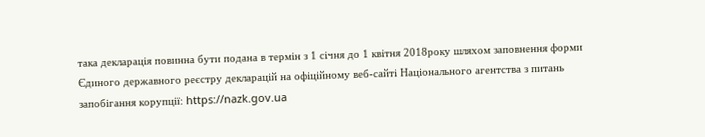така декларація повинна бути подана в термін з 1 січня до 1 квітня 2018року шляхом заповнення форми Єдиного державного реєстру декларацій на офіційному веб-сайті Національного агентства з питань запобігання корупції: https://nazk.gov.ua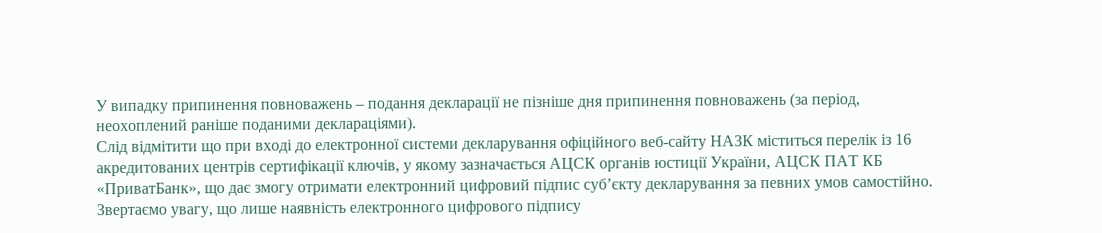У випадку припинення повноважень – подання декларації не пізніше дня припинення повноважень (за період, неохоплений раніше поданими деклараціями).
Слід відмітити що при вході до електронної системи декларування офіційного веб-сайту НАЗК міститься перелік із 16 акредитованих центрів сертифікації ключів, у якому зазначається АЦСК органів юстиції України, АЦСК ПАТ КБ «ПриватБанк», що дає змогу отримати електронний цифровий підпис суб’єкту декларування за певних умов самостійно.
Звертаємо увагу, що лише наявність електронного цифрового підпису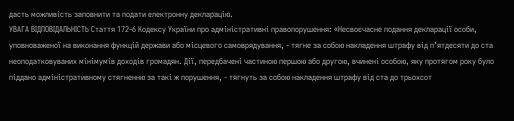дасть можливість заповнити та подати електронну декларацію.
УВАГА ВІДПОВІДАЛЬНІСТЬ Стаття 172-6 Кодексу України про адміністративні правопорушення: «Несвоєчасне подання декларації особи, уповноваженої на виконання функцій держави або місцевого самоврядування, - тягне за собою накладення штрафу від п’ятдесяти до ста неоподатковуваних мінімумів доходів громадян. Дії, передбачені частиною першою або другою, вчинені особою, яку протягом року було піддано адміністративному стягненню за такі ж порушення, - тягнуть за собою накладення штрафу від ста до трьохсот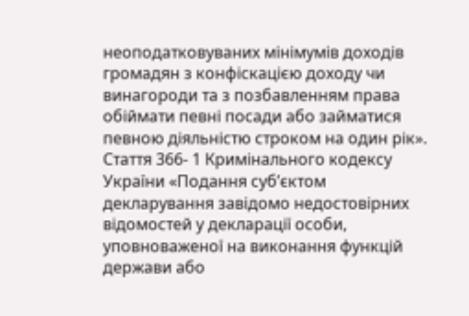неоподатковуваних мінімумів доходів громадян з конфіскацією доходу чи винагороди та з позбавленням права обіймати певні посади або займатися певною діяльністю строком на один рік». Стаття 366- 1 Кримінального кодексу України «Подання суб’єктом декларування завідомо недостовірних відомостей у декларації особи, уповноваженої на виконання функцій держави або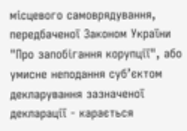місцевого самоврядування, передбаченої Законом України "Про запобігання корупції", або умисне неподання суб’єктом декларування зазначеної декларації - карається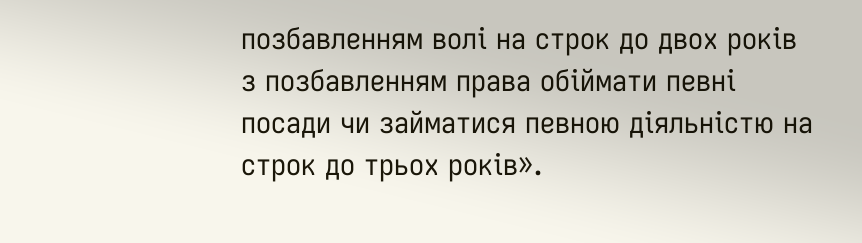позбавленням волі на строк до двох років з позбавленням права обіймати певні посади чи займатися певною діяльністю на строк до трьох років».